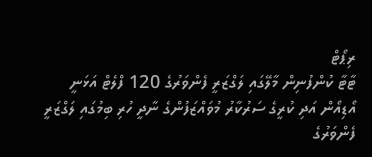ރިޕޯޓް
ޓާޓާ ކުންފުނިން މާލޭގައި ލަގްޒަރީ ފެންވަރުގެ 120 ފްލެޓް އަޅަނީ
އޯޑިއޯން އަދި ކުރީގެ ސަރުކާރު މުވައްޒަފުންގެ ނާދީ ހުރި ބިމުގައި ލަގްޒަރީ ފެންވަރުގެ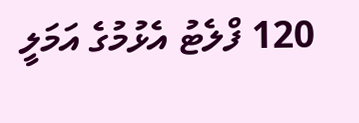120 ފްލެޓު އެޅުމުގެ އަމަލީ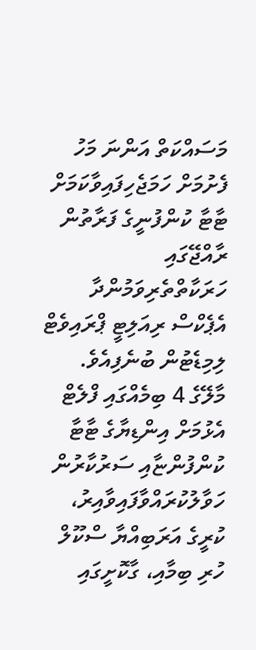މަސައްކަތް އަންނަ މަހު ފެށުމަށް ހަމަޖެހިފައިވާކަމަށް ޓާޓާ ކުންފުނީގެ ފަރާތުން ރާއްޖޭގައި ހަރަކާތްތެރިވަމުންދާ އެޕެކްސް ރިއަލިޓީ ޕްރައިވެޓް ލިމިޑެޓުން ބުނެފިއެވެ.
މާލޭގެ 4 ބިމެއްގައި ފްލެޓް އެޅުމަށް އިންޑިޔާގެ ޓާޓާ ކުންފުންޏާއި ސަރުކާރުން ހަވާލުކުރައްވާފައިވާއިރު، ކުރީގެ އަރަބިއްޔާ ސްކޫލް ހުރި ބިމާއި، ގާކޮށީގައި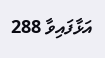އަޅާފައިވާ 288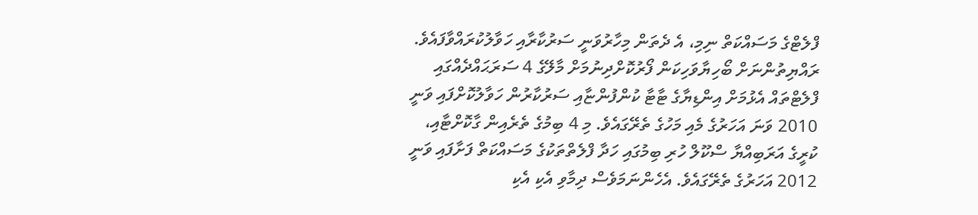ފްލެޓްގެ މަސައްކަތް ނިމި، އެ ދެތަން މިހާރުވަނީ ސަރުކާރާއި ހަވާލުކުރައްވާފައެވެ.
ރައްޔިތުންނަށް ބޯހިޔާވަހިކަން ފޯރުކޮށްދިނުމަށް މާލޭގެ 4 ސަރަޙައްދެއްގައި ފްލެޓްތައް އެޅުމަށް އިންޑިޔާގެ ޓާޓާ ކުންފުންޏާއި ސަރުކާރުން ހަވާލުކޮށްފައި ވަނީ 2010 ވަނަ އަހަރުގެ މެއި މަހުގެ ތެރޭގައެވެ. މި 4 ބިމުގެ ތެރެއިން ގާކޮށްޓާއި، ކުރީގެ އަރަބިއްޔާ ސްކޫލް ހުރި ބިމުގައި ހަދާ ފްލެތްތަކުގެ މަސައްކަތް ފަށާފައި ވަނީ 2012 އަހަރުގެ ތެރޭގައެވެ. އެހެންނަމަވެސް ދިމާވި އެކި އެކި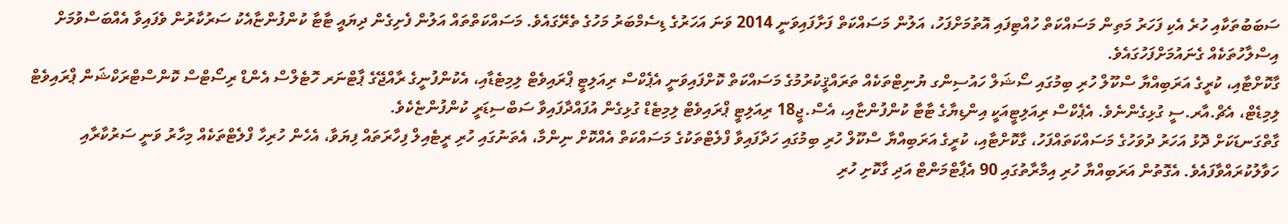ސަބަބުތަކާއި ހުރެ އެކި ފަހަރު މަތިން މަސައްކަތް ހުއްޓިފައި އޮތުމަށްފަހު، އަލުން މަސައްކަތް ފަށާފައިވަނީ 2014 ވަނަ އަހަރުގެ ޑިސެމްބަރު މަހުގެ ތެރޭގައެވެ. މަސައްކަތްތައް އަލުން ފެށިގެން ދިޔައީ ޓާޓާ ކުންފުންޏާއެކު ސަރުކާރުން ވެފައިވާ އެއްބަސްވުމަށް އިސްލާހުތަކެއް ގެނައުމަށްފަހުގައެވެ.
ގާކޮށްޓާއި، ކުރީގެ އަރަބިއްޔާ ސްކޫލް ހުރި ބިމުގައި ސޯޝަލް ހައުސިންގ ޔުނިޓްތަކެއް ތަރައްޤީކުރުމުގެ މަސައްކަތް ކޮށްފައިވަނީ އެޕެކްސް ރިއަލިޓީ ޕްރައިވެޓް ލިމިޓެޑާއި، އެކުންފުނީގެ ރާއްޖޭގެ ޕާޓްނަރ ހޮޓެލްސް އެންޑް ރިސޯޓްސް ކޮންސްޓްރަކްޝަން ޕްރައިވެޓް ލިމިޑެޓް، އެޗް.އާރ.ސީ ގުޅިގެންނެވެ. އެޕެކްސް ރިއަލިޓީއަކީ އިންޑިޔާގެ ޓާޓާ ކުންފުންޏާއި، އެސް.ޖީ18 ރިއަލިޓީ ޕްރައިވެޓް ލިމިޓެޑް ގުޅިގެން އުފައްދާފައިވާ ސަބްސިޑަރީ ކުންފުންޏެކެވެ.
ގާތްގަނޑަކަށް ދޮޅު އަހަރު ދުވަހުގެ މަސައްކަތައްފަހު، ގާކޮށްޓާއި، ކުރީގެ އަރަބިއްޔާ ސްކޫލް ހުރި ބިމުގައި ހަދާފައިވާ ފްލެޓްތަކުގެ މަސައްކަތް އެއްކޮށް ނިންމާ، އެތަނުގައި ހުރި ރީޓެއިލް ފިހާރަތައް ފިޔަވާ، އެހެން ހުރިހާ ފްލެޓްތަކެއް މިހާރު ވަނީ ސަރުކާރާއި ހަވާލުކުރައްވާފައެވެ. އެގޮތުން އަރަބިއްޔާ ހުރި އިމާރާތުގައި 90 އެޕާޓްމަންޓް އަދި ގާކޮށި ހުރި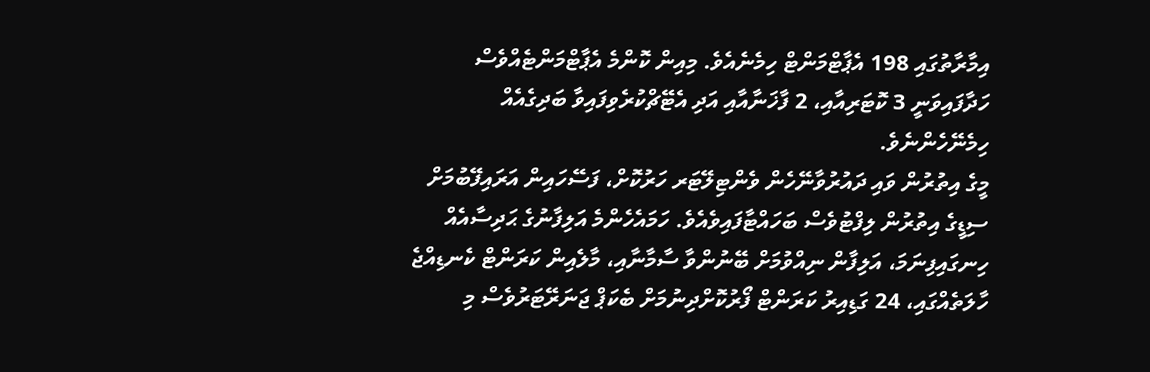އިމާރާތުގައި 198 އެޕާޓްމަންޓް ހިމެނެއެވެ. މިއިން ކޮންމެ އެޕާޓްމަންޓެއްވެސް ހަދާފައިވަނީ 3 ކޮޓަރިއާއި، 2 ފާޚަނާއާއި އަދި އެޓޭޗްކުރެވިފައިވާ ބަދިގެއެއް ހިމެނޭހެންނެވެ.
މީގެ އިތުރުން ވައި ދައުރުވާނޭހެން ވެންޓިލޭޓަރ ހަރުކޮށް، ފަސޭހައިން އަރައިފޭބުމަށް ސިޑީގެ އިތުރުން ލިފްޓުވެސް ބަހައްޓާފައިވެއެވެ. ހަމައެހެންމެ އަލިފާނުގެ ޙަދިސާއެއް ހިނގައިފިނަމަ، އަލިފާން ނިއްވުމަށް ބޭނުންވާ ސާމާނާއި، މާލެއިން ކަރަންޓް ކެނޑިއްޖެ ހާލަތެއްގައި، 24 ގަޑިއިރު ކަރަންޓް ފޯރުކޮށްދިނުމަށް ބެކަޕް ޖަނަރޭޓަރުވެސް މި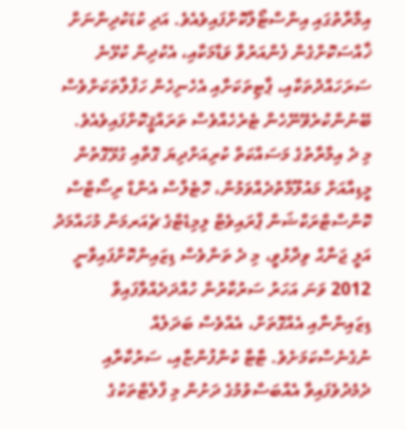އިމާރާތުގައި އިންސްޓޯލްކޮށްފައިވެއެވެ. އަދި ކުޑަކުދިންނަށް ޚާއްސަކޮށްގެން ފެންއަރުވާ ވަޑާމަކާއި، އެކުދިން ކުޅޭނެ ސަރަހައްދުތަކާއި، ޕާޓިތަކަށާއި އެހެނިހެން ހަފްލާތަކަށްވެސް ބޭނުންކުރެވޭނޭހެން ޓެރެހެއްވެސް ތަރައްޤީކޮށްފައިވެއެވެ.
މި ދެ އިމާރާތުގެ މަސައްކަތް ކުރިއަށްދިޔަ ގޮތާއި ގުޅޭގޮތުން މީޑިއާއަށް މައުލޫމާތުދެއްވަމުން، ހޮޓެލްސް އެންޑް ރިސޯޓްސް ކޮންސްޓްރަކްޝަން ޕްރައިވެޓް ލިމިޑެޓްގެ ޗެއަރމަން މުހައްމަދު އަލީ ޖަނާޙް ވިދާޅުވީ، މި ދެ ތަންވެސް ޑިޒައިންކޮށްފައިވާނީ 2012 ވަނަ އަހަރު ސަރުކާރުން ހުއްދަދެއްވާފައިވާ ޑިޒައިންނާއި އެއްގޮތަށް، އެއްވެސް ބަދަލެއް ނުގެނެސްކަމަށެވެ. ޓާޓާ ކުންފުންޏާއި، ސަރުކާރާއި ދެމެދުވެފައިވާ އެއްބަސްވުމުގެ ދަށުން މި ފްލެޓްތަކުގެ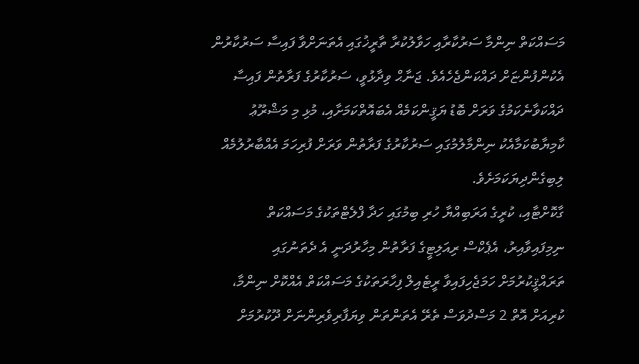މަސައްކަތް ނިންމާ ސަރުކާރާއި ހަވާލުކުރާ ތާރީޚުގައި އެތަނަށްވާ ފައިސާ ސަރުކާރުން އެކުންފުންޏަށް ދައްކަންޖެހެއެވެ. ޖަނާޙް ވިދާޅުވީ، ސަރުކާރުގެ ފަރާތުން ފައިސާ ދައްކަވާނެކަމުގެ ވަރަށް ބޮޑު ޔަޤީންކަމެއް އެބައޮތްކަމަށާއި، މުޅި މި މަޝްރޫޢު ކާމިޔާބުކަމާއެކު ނިންމާލުމުގައި ސަރުކާރުގެ ފަރާތުން ވަރަށް ފުރިހަމަ އެއްބާރުލުމެއް ލިބިގެންދިޔަކަމަށެވެ.
ގާކޮށްޓާއި، ކުރީގެ އަރަބިއްޔާ ހުރި ބިމުގައި ހަދާ ފްލެޓްތަކުގެ މަސައްކަތް ނިމިފައިވާއިރު، އެޕެކްސް ރިއަލިޓީގެ ފަރާތުން މިހާރުދަނީ އެ ދެތަނުގައި ތަރައްޤީކުރުމަށް ހަމަޖެހިފައިވާ ރީޓެއިލް ފިހާރަތަކުގެ މަސައްކަތް އެއްކޮށް ނިންމާ، ކުރިއަށް އޮތް 2 މަސްދުވަސް ތެރޭ އެތަންތަން ވިޔަފާރިވެރިންނަށް ދޫކުރުމަށް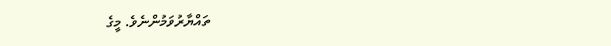ތައްޔާރުވަމުންނެވެ. މީގެ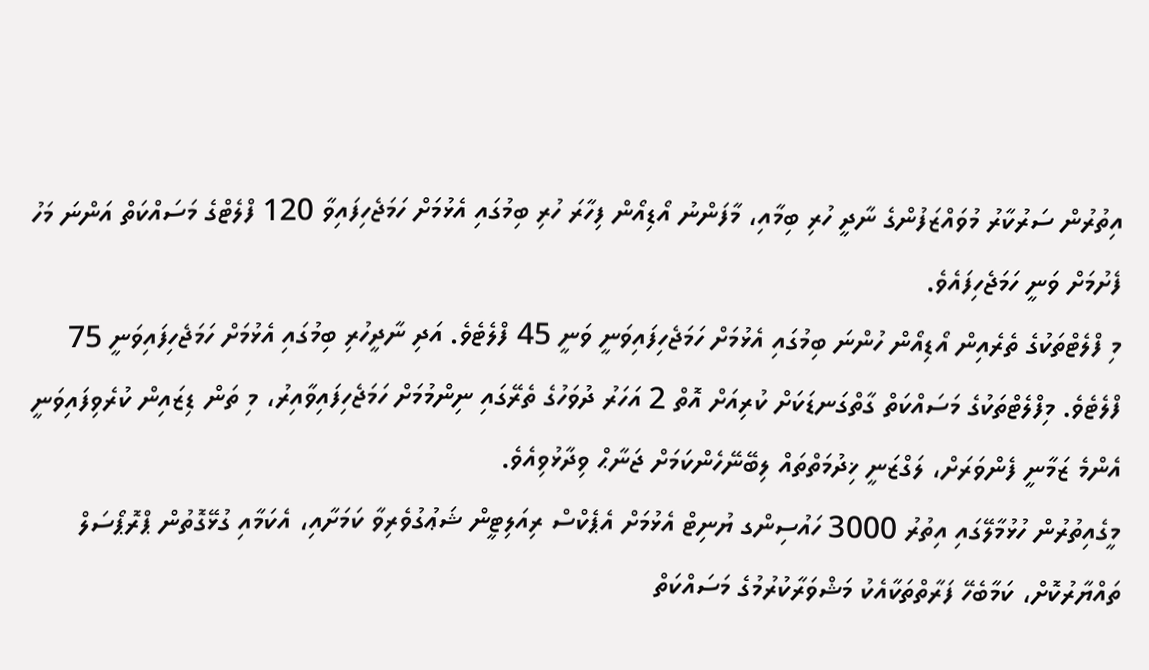އިތުރުން ސަރުކާރު މުވައްޒަފުންގެ ނާދީ ހުރި ބިމާއި، މާފަންނު އޯޑިއޯން ފިހާރަ ހުރި ބިމުގައި އެޅުމަށް ހަމަޖެހިފައިވާ 120 ފްލެޓްގެ މަސައްކަތް އަންނަ މަހު ފެށުމަށް ވަނީ ހަމަޖެހިފައެވެ.
މި ފްލެޓްތަކުގެ ތެރެއިން އޯޑިއޯން ހުންނަ ބިމުގައި އެޅުމަށް ހަމަޖެހިފައިވަނީ ވަނީ 45 ފްލެޓެވެ. އަދި ނާދީހުރި ބިމުގައި އެޅުމަށް ހަމަޖެހިފައިވަނީ 75 ފްލެޓެވެ. މިފްލެޓްތަކުގެ މަސައްކަތް ގާތްގަނޑަކަށް ކުރިއަށް އޮތް 2 އަހަރު ދުވަހުގެ ތެރޭގައި ނިންމުމަށް ހަމަޖެހިފައިވާއިރު، މި ތަން ޑިޒައިން ކުރެވިފައިވަނީ އެންމެ ޒަމާނީ ފެންވަރަށް، ލަގްޒަނީ ޚިދުމަތްތައް ލިބޭނޭހެންކަމަށް ޖަނާޙް ވިދާޅުވިއެވެ.
މީގެއިތުރުން ހުޅުމާލޭގައި އިތުރު 3000 ހައުސިންގ ޔުނިޓް އެޅުމަށް އެޕެކްސް ރިއަލިޓީން ޝަޢުގުވެރިވާ ކަމަށާއި، އެކަމާއި ގުޅޭގޮތުން ޕްރޮޕޯސަލް ތައްޔާރުކޮށް، ކަމާބެހޭ ފަރާތްތަކާއެކު މަޝްވަރާކުރުމުގެ މަސައްކަތް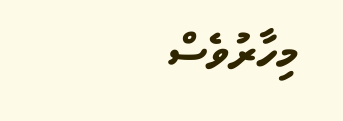މިހާރުވެސް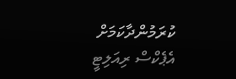ކުރަމުންދާކަމަށް އެޕެކްސް ރިއަލިޓީ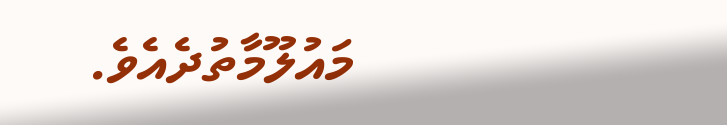މައުލޫމާތުދެއެވެ.